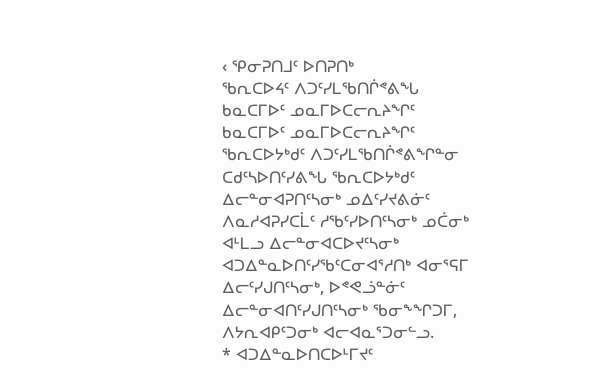‹ ᕿᓂᕈᑎᒧᑦ ᐅᑎᕈᑎᒃ
ᖃᕆᑕᐅᔦᑦ ᐱᑐᑦᓯᒪᖃᑎᒌᕝᕕᖓ
ᑲᓇᑕᒥᐅᑦ ᓄᓇᒥᐅᑕᓕᕆᔨᖏᑦ
ᑲᓇᑕᒥᐅᑦ ᓄᓇᒥᐅᑕᓕᕆᔨᖏᑦ ᖃᕆᑕᐅᔭᒃᑯᑦ ᐱᑐᑦᓯᒪᖃᑎᒌᕝᕕᖏᓐᓂ ᑕᑯᑦᓴᐅᑎᑦᓯᕕᖓ ᖃᕆᑕᐅᔭᒃᑯᑦ ᐃᓕᓐᓂᐊᕈᑎᑦᓴᓂᒃ ᓄᐃᑦᓯᔪᕕᓃᑦ ᐱᓇᓱᐊᕈᓯᑕᒫᑦ ᓱᖃᑦᓯᐅᑎᑦᓴᓂᒃ ᓄᑖᓂᒃ ᐊᒻᒪᓗ ᐃᓕᓐᓂᐊᑕᐅᔪᑦᓴᓂᒃ ᐊᑐᐃᓐᓇᐅᑎᑦᓯᖃᑦᑕᓂᐊᕐᓱᑎᒃ ᐊᓂᕐᕋᒥ ᐃᓕᑦᓯᒍᑎᑦᓴᓂᒃ, ᐅᕝᕙᓘᓐᓃᑦ ᐃᓕᓐᓂᐊᑎᑦᓯᒍᑎᑦᓴᓂᒃ ᖃᓂᖕᖏᑐᒥ, ᐱᔭᕆᐊᑭᑦᑐᓂᒃ ᐊᓕᐊᓇᕐᑐᓂᓪᓗ.
* ᐊᑐᐃᓐᓇᐅᑎᑕᐅᒻᒥᔪᑦ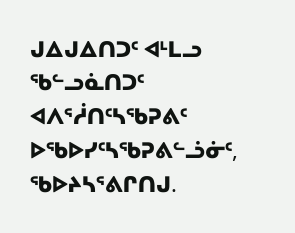ᒍᐃᒍᐃᑎᑐᑦ ᐊᒻᒪᓗ ᖃᓪᓗᓈᑎᑐᑦ
ᐊᐱᕐᓲᑎᑦᓴᖃᕈᕕᑦ ᐅᖃᐅᓯᑦᓴᖃᕈᕕᓪᓘᓃᑦ, ᖃᐅᔨᓴᕐᕕᒋᑎᒍ.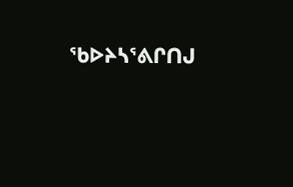ᖃᐅᔨᓴᕐᕕᒋᑎᒍ